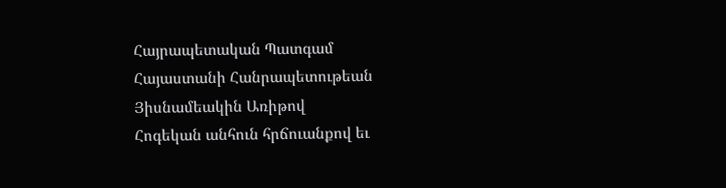Հայրապետական Պատգամ Հայաստանի Հանրապետութեան Յիսնամեակին Առիթով
Հոգեկան անհուն հրճուանքով եւ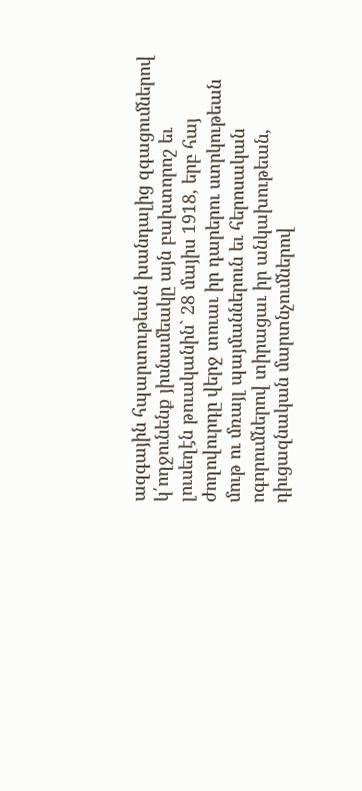ազգային հպարտութեան խանդալից զգացումներով կ՛ողջունենք յիսնամեակը այն բախտորոշ եւ լուսեղէն թուականին` 28 մայիս 1918, երբ հայ ժողովուրդը վերջ տուաւ իր դարերու ստրկութեան մութ ու մռայլ պայմաններուն եւ հերոսական ոգորումներով տիրացաւ իր անկախութեան, դիւցազնական մարտնչումներով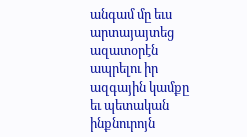անգամ մը եւս արտայայտեց ազատօրէն ապրելու իր ազգային կամքը եւ պետական ինքնուրոյն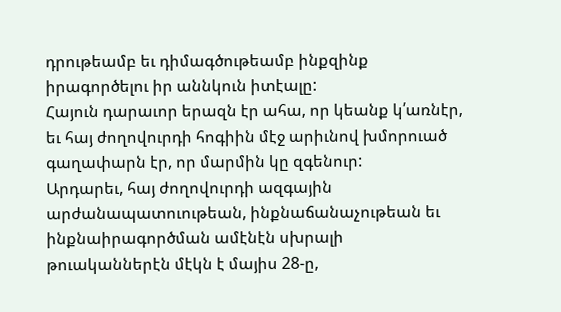դրութեամբ եւ դիմագծութեամբ ինքզինք իրագործելու իր աննկուն իտէալը:
Հայուն դարաւոր երազն էր ահա, որ կեանք կ՛առնէր, եւ հայ ժողովուրդի հոգիին մէջ արիւնով խմորուած գաղափարն էր, որ մարմին կը զգենուր:
Արդարեւ, հայ ժողովուրդի ազգային արժանապատուութեան, ինքնաճանաչութեան եւ ինքնաիրագործման ամէնէն սխրալի թուականներէն մէկն է մայիս 28-ը,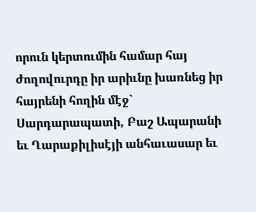որուն կերտումին համար հայ ժողովուրդը իր արիւնը խառնեց իր հայրենի հողին մէջ` Սարդարապատի, Բաշ Ապարանի եւ Ղարաքիլիսէյի անհաւասար եւ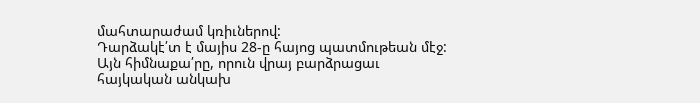մահտարաժամ կռիւներով:
Դարձակէ՛տ է մայիս 28-ը հայոց պատմութեան մէջ: Այն հիմնաքա՛րը, որուն վրայ բարձրացաւ հայկական անկախ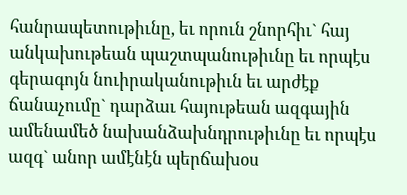հանրապետութիւնը, եւ որուն շնորհիւ` հայ անկախութեան պաշտպանութիւնը եւ որպէս գերագոյն նուիրականութիւն եւ արժէք ճանաչումը` դարձաւ հայութեան ազգային ամենամեծ նախանձախնդրութիւնը եւ որպէս ազգ` անոր ամէնէն պերճախօս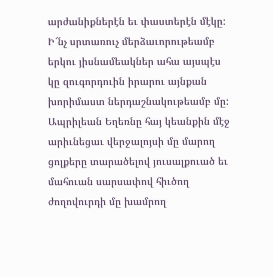արժանիքներէն եւ փաստերէն մէկը:
Ի՜նչ սրտառուչ մերձաւորութեամբ երկու յիսնամեակներ ահա այսպէս կը զուգորդուին իրարու այնքան խորիմաստ ներդաշնակութեամբ մը: Ապրիլեան Եղեռնը հայ կեանքին մէջ արիւնեցաւ վերջալոյսի մը մարող ցոլքերը տարածելով յուսալքուած եւ մահուան սարսափով հիւծող ժողովուրդի մը խամրող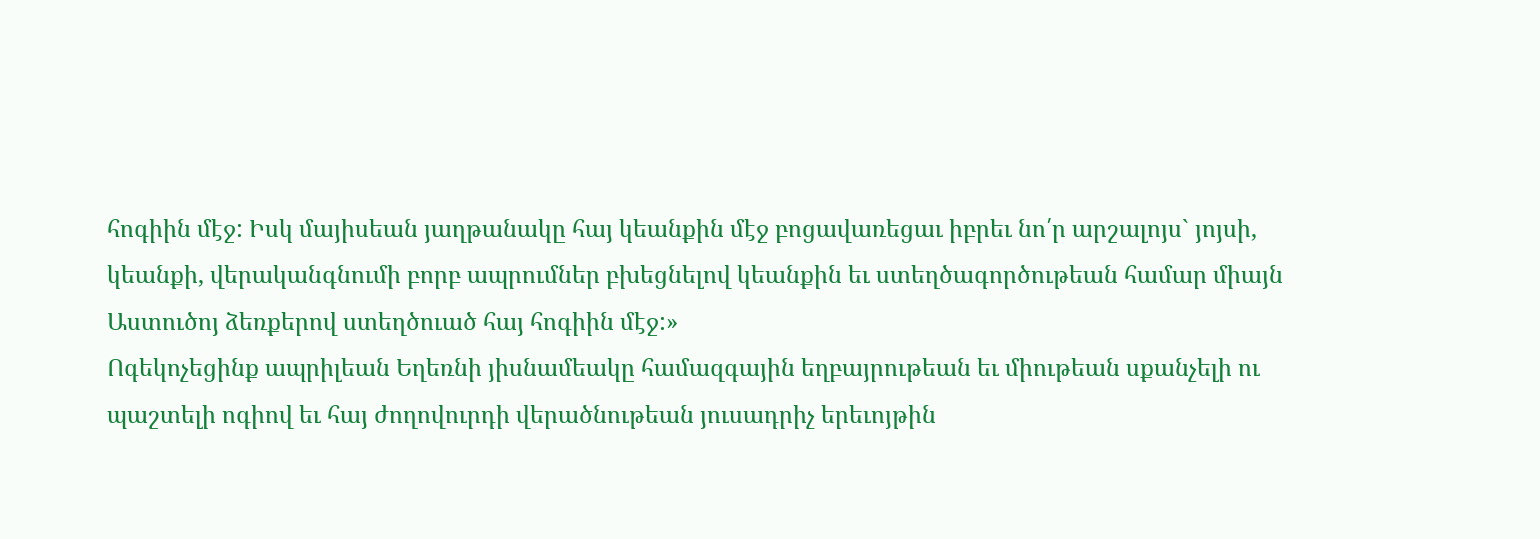հոգիին մէջ: Իսկ մայիսեան յաղթանակը հայ կեանքին մէջ բոցավառեցաւ իբրեւ նո՛ր արշալոյս` յոյսի, կեանքի, վերականգնումի բորբ ապրումներ բխեցնելով կեանքին եւ ստեղծագործութեան համար միայն Աստուծոյ ձեռքերով ստեղծուած հայ հոգիին մէջ:»
Ոգեկոչեցինք ապրիլեան Եղեռնի յիսնամեակը համազգային եղբայրութեան եւ միութեան սքանչելի ու պաշտելի ոգիով եւ հայ ժողովուրդի վերածնութեան յուսադրիչ երեւոյթին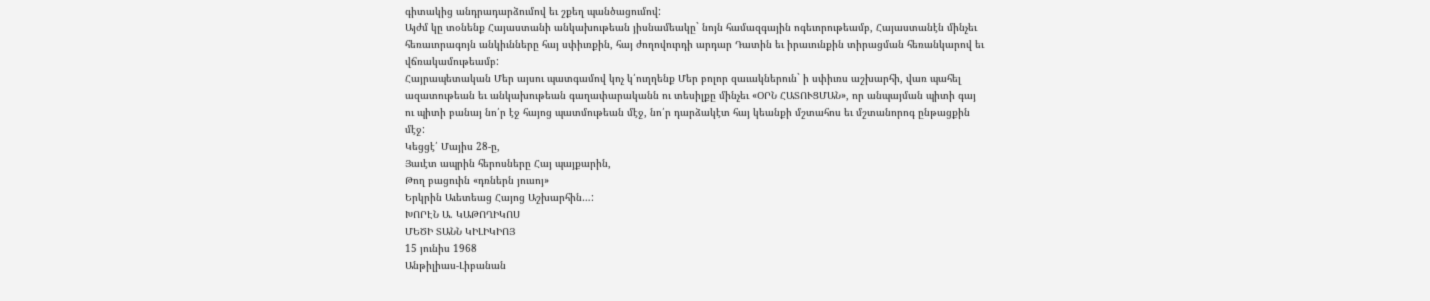գիտակից անդրադարձումով եւ շքեղ պանծացումով:
Այժմ կը տօնենք Հայաստանի անկախութեան յիսնամեակը` նոյն համազգային ոգեւորութեամբ, Հայաստանէն մինչեւ հեռաւորագոյն անկիւնները հայ սփիւռքին, հայ ժողովուրդի արդար Դատին եւ իրաւունքին տիրացման հեռանկարով եւ վճռակամութեամբ:
Հայրապետական Մեր այսու պատգամով կոչ կ՛ուղղենք Մեր բոլոր զաւակներուն` ի սփիւռս աշխարհի, վառ պահել ազատութեան եւ անկախութեան գաղափարականն ու տեսիլքը մինչեւ «ՕՐՆ ՀԱՏՈՒՑՄԱՆ», որ անպայման պիտի գայ ու պիտի բանայ նո՛ր էջ հայոց պատմութեան մէջ, նո՛ր դարձակէտ հայ կեանքի մշտահոս եւ մշտանորոգ ընթացքին մէջ:
Կեցցէ՛ Մայիս 28-ը,
Յաւէտ ապրին հերոսները Հայ պայքարին,
Թող բացուին «դռներն յուսոյ»
Երկրին Աւետեաց Հայոց Աշխարհին…:
ԽՈՐԷՆ Ա. ԿԱԹՈՂԻԿՈՍ
ՄԵԾԻ ՏԱՆՆ ԿԻԼԻԿԻՈՅ
15 յունիս 1968
Անթիլիաս-Լիբանան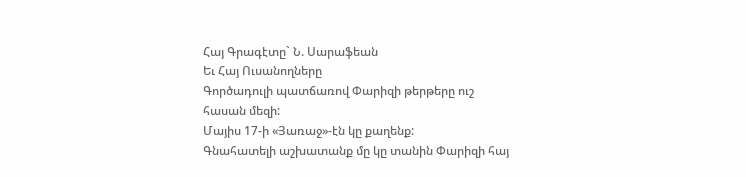Հայ Գրագէտը` Ն. Սարաֆեան
Եւ Հայ Ուսանողները
Գործադուլի պատճառով Փարիզի թերթերը ուշ հասան մեզի:
Մայիս 17-ի «Յառաջ»-էն կը քաղենք:
Գնահատելի աշխատանք մը կը տանին Փարիզի հայ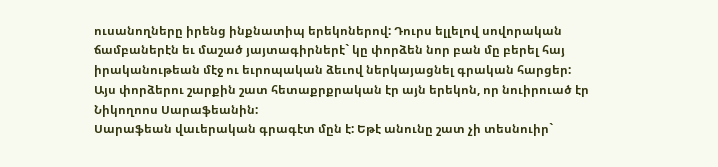ուսանողները իրենց ինքնատիպ երեկոներով: Դուրս ելլելով սովորական ճամբաներէն եւ մաշած յայտագիրներէ` կը փորձեն նոր բան մը բերել հայ իրականութեան մէջ ու եւրոպական ձեւով ներկայացնել գրական հարցեր:
Այս փորձերու շարքին շատ հետաքրքրական էր այն երեկոն, որ նուիրուած էր Նիկողոոս Սարաֆեանին:
Սարաֆեան վաւերական գրագէտ մըն է: Եթէ անունը շատ չի տեսնուիր`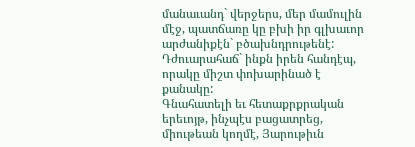մանաւանդ` վերջերս, մեր մամուլին մէջ, պատճառը կը բխի իր գլխաւոր արժանիքէն` բծախնդրութենէ: Դժուարահաճ` ինքն իրեն հանդէպ, որակը միշտ փոխարինած է քանակը:
Գնահատելի եւ հետաքրքրական երեւոյթ, ինչպէս բացատրեց, միութեան կողմէ, Յարութիւն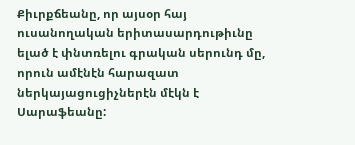Քիւրքճեանը, որ այսօր հայ ուսանողական երիտասարդութիւնը ելած է փնտռելու գրական սերունդ մը, որուն ամէնէն հարազատ ներկայացուցիչներէն մէկն է Սարաֆեանը: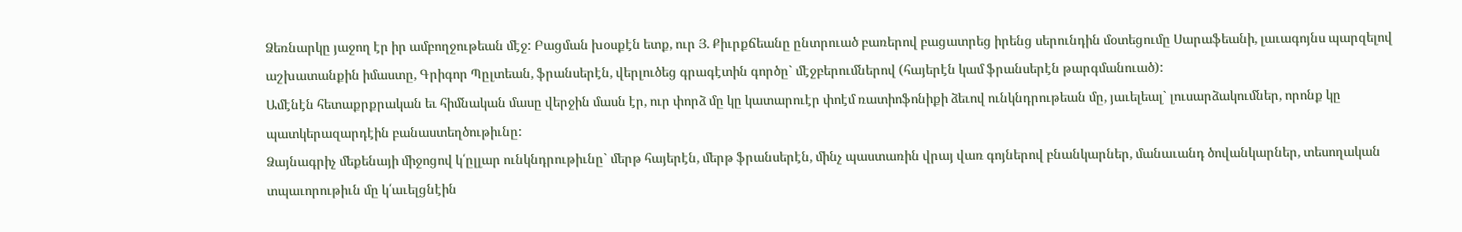Ձեռնարկը յաջող էր իր ամբողջութեան մէջ: Բացման խօսքէն ետք, ուր Յ. Քիւրքճեանը ընտրուած բառերով բացատրեց իրենց սերունդին մօտեցումը Սարաֆեանի, լաւագոյնս պարզելով աշխատանքին իմաստը, Գրիգոր Պըլտեան, ֆրանսերէն, վերլուծեց գրագէտին գործը` մէջբերումներով (հայերէն կամ ֆրանսերէն թարգմանուած):
Ամէնէն հետաքրքրական եւ հիմնական մասը վերջին մասն էր, ուր փորձ մը կը կատարուէր փոէմ ռատիոֆոնիքի ձեւով ունկնդրութեան մը, յաւելեալ` լուսարձակումներ, որոնք կը պատկերազարդէին բանաստեղծութիւնը:
Ձայնագրիչ մեքենայի միջոցով կ՛ըլլար ունկնդրութիւնը` մերթ հայերէն, մերթ ֆրանսերէն, մինչ պաստառին վրայ վառ գոյներով բնանկարներ, մանաւանդ ծովանկարներ, տեսողական տպաւորութիւն մը կ՛աւելցնէին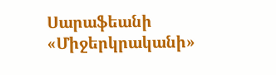Սարաֆեանի «Միջերկրականի»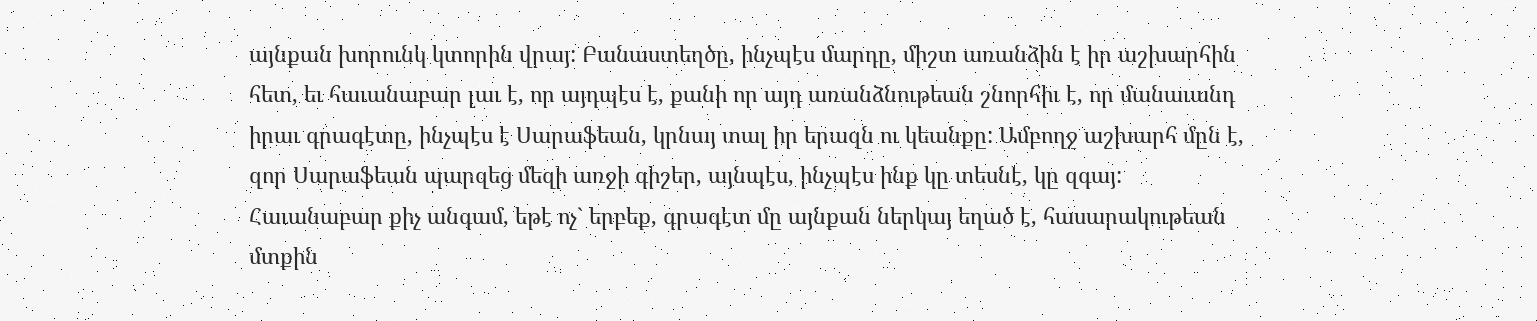այնքան խորունկ կտորին վրայ: Բանաստեղծը, ինչպէս մարդը, միշտ առանձին է իր աշխարհին հետ, եւ հաւանաբար լաւ է, որ այդպէս է, քանի որ այդ առանձնութեան շնորհիւ է, որ մանաւանդ իրաւ գրագէտը, ինչպէս է Սարաֆեան, կրնայ տալ իր երազն ու կեանքը: Ամբողջ աշխարհ մըն է, զոր Սարաֆեան պարզեց մեզի առջի գիշեր, այնպէս, ինչպէս ինք կը տեսնէ, կը զգայ:
Հաւանաբար քիչ անգամ, եթէ ոչ` երբեք, գրագէտ մը այնքան ներկայ եղած է, հասարակութեան մտքին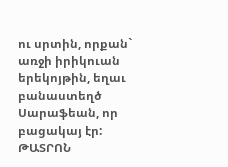ու սրտին, որքան` առջի իրիկուան երեկոյթին, եղաւ բանաստեղծ Սարաֆեան, որ բացակայ էր:
ԹԱՏՐՈՆ